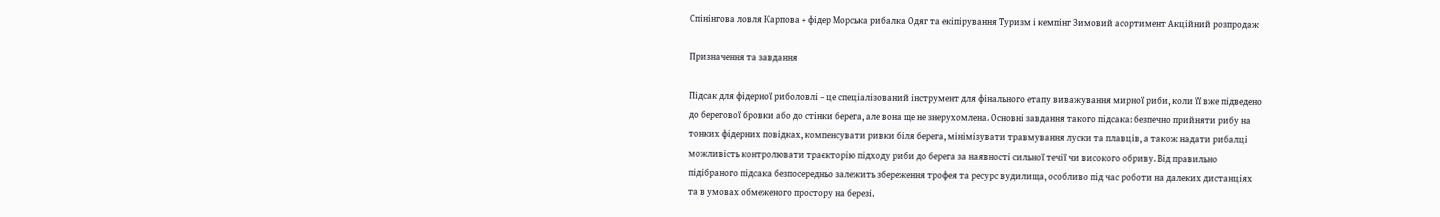Спінінгова ловля Карпова + фідер Морська рибалка Одяг та екіпірування Туризм і кемпінг Зимовий асортимент Акційний розпродаж

Призначення та завдання

Підсак для фідерної риболовлі – це спеціалізований інструмент для фінального етапу виважування мирної риби, коли її вже підведено до берегової бровки або до стінки берега, але вона ще не знерухомлена. Основні завдання такого підсака: безпечно прийняти рибу на тонких фідерних повідках, компенсувати ривки біля берега, мінімізувати травмування луски та плавців, а також надати рибалці можливість контролювати траєкторію підходу риби до берега за наявності сильної течії чи високого обриву. Від правильно підібраного підсака безпосередньо залежить збереження трофея та ресурс вудилища, особливо під час роботи на далеких дистанціях та в умовах обмеженого простору на березі.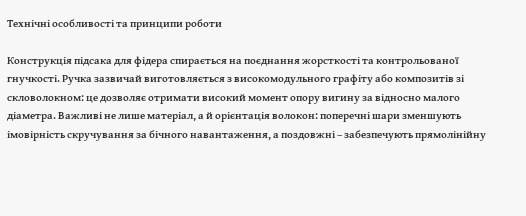Технічні особливості та принципи роботи

Конструкція підсака для фідера спирається на поєднання жорсткості та контрольованої гнучкості. Ручка зазвичай виготовляється з високомодульного графіту або композитів зі скловолокном: це дозволяє отримати високий момент опору вигину за відносно малого діаметра. Важливі не лише матеріал, а й орієнтація волокон: поперечні шари зменшують імовірність скручування за бічного навантаження, а поздовжні – забезпечують прямолінійну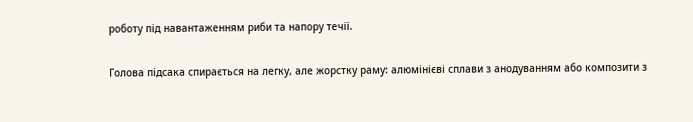роботу під навантаженням риби та напору течії.

Голова підсака спирається на легку, але жорстку раму: алюмінієві сплави з анодуванням або композити з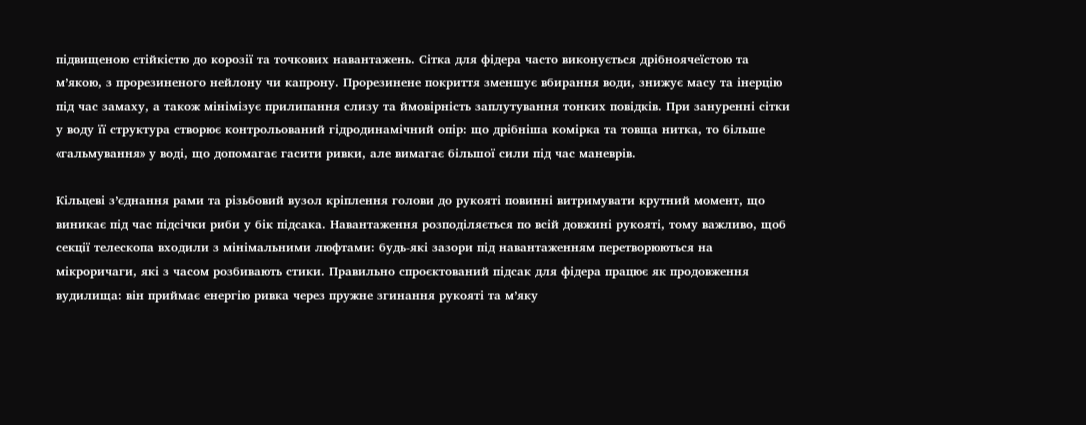підвищеною стійкістю до корозії та точкових навантажень. Сітка для фідера часто виконується дрібноячеїстою та м’якою, з прорезиненого нейлону чи капрону. Прорезинене покриття зменшує вбирання води, знижує масу та інерцію під час замаху, а також мінімізує прилипання слизу та ймовірність заплутування тонких повідків. При зануренні сітки у воду її структура створює контрольований гідродинамічний опір: що дрібніша комірка та товща нитка, то більше «гальмування» у воді, що допомагає гасити ривки, але вимагає більшої сили під час маневрів.

Кільцеві з’єднання рами та різьбовий вузол кріплення голови до рукояті повинні витримувати крутний момент, що виникає під час підсічки риби у бік підсака. Навантаження розподіляється по всій довжині рукояті, тому важливо, щоб секції телескопа входили з мінімальними люфтами: будь-які зазори під навантаженням перетворюються на мікроричаги, які з часом розбивають стики. Правильно спроєктований підсак для фідера працює як продовження вудилища: він приймає енергію ривка через пружне згинання рукояті та м’яку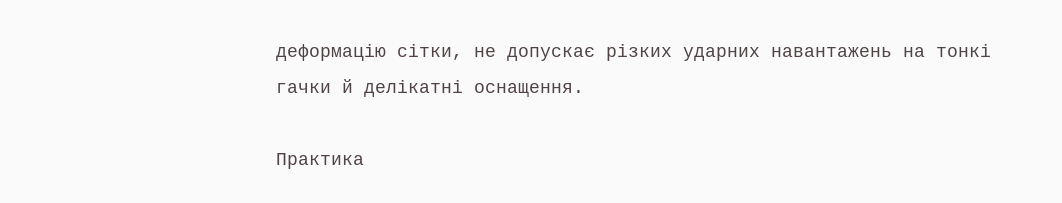деформацію сітки, не допускає різких ударних навантажень на тонкі гачки й делікатні оснащення.

Практика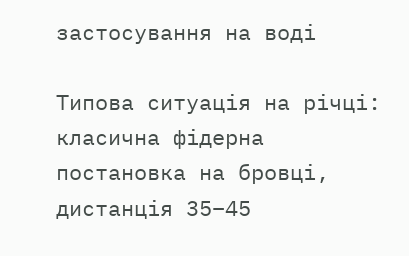застосування на воді

Типова ситуація на річці: класична фідерна постановка на бровці, дистанція 35–45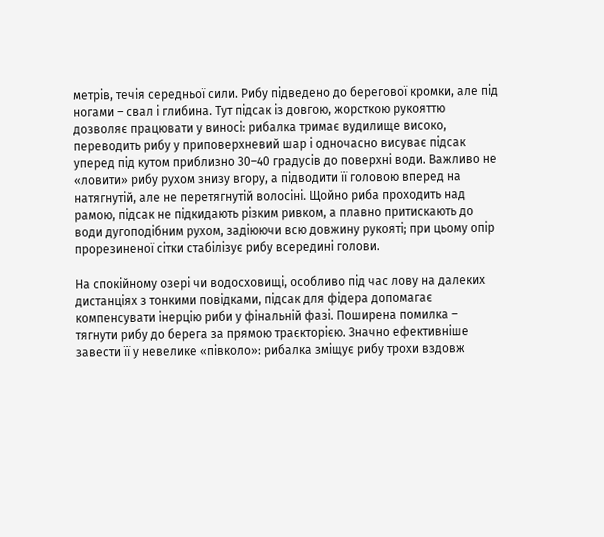метрів, течія середньої сили. Рибу підведено до берегової кромки, але під ногами – свал і глибина. Тут підсак із довгою, жорсткою рукояттю дозволяє працювати у виносі: рибалка тримає вудилище високо, переводить рибу у приповерхневий шар і одночасно висуває підсак уперед під кутом приблизно 30–40 градусів до поверхні води. Важливо не «ловити» рибу рухом знизу вгору, а підводити її головою вперед на натягнутій, але не перетягнутій волосіні. Щойно риба проходить над рамою, підсак не підкидають різким ривком, а плавно притискають до води дугоподібним рухом, задіюючи всю довжину рукояті; при цьому опір прорезиненої сітки стабілізує рибу всередині голови.

На спокійному озері чи водосховищі, особливо під час лову на далеких дистанціях з тонкими повідками, підсак для фідера допомагає компенсувати інерцію риби у фінальній фазі. Поширена помилка – тягнути рибу до берега за прямою траєкторією. Значно ефективніше завести її у невелике «півколо»: рибалка зміщує рибу трохи вздовж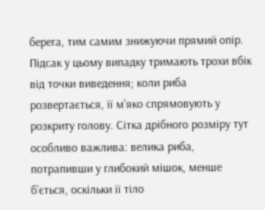берега, тим самим знижуючи прямий опір. Підсак у цьому випадку тримають трохи вбік від точки виведення; коли риба розвертається, її м’яко спрямовують у розкриту голову. Сітка дрібного розміру тут особливо важлива: велика риба, потрапивши у глибокий мішок, менше б’ється, оскільки її тіло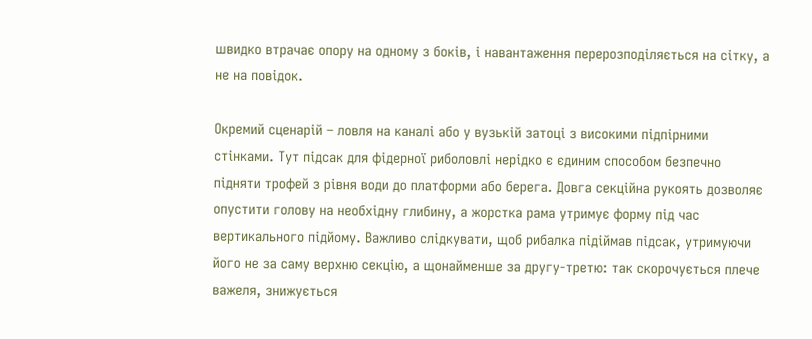швидко втрачає опору на одному з боків, і навантаження перерозподіляється на сітку, а не на повідок.

Окремий сценарій – ловля на каналі або у вузькій затоці з високими підпірними стінками. Тут підсак для фідерної риболовлі нерідко є єдиним способом безпечно підняти трофей з рівня води до платформи або берега. Довга секційна рукоять дозволяє опустити голову на необхідну глибину, а жорстка рама утримує форму під час вертикального підйому. Важливо слідкувати, щоб рибалка підіймав підсак, утримуючи його не за саму верхню секцію, а щонайменше за другу-третю: так скорочується плече важеля, знижується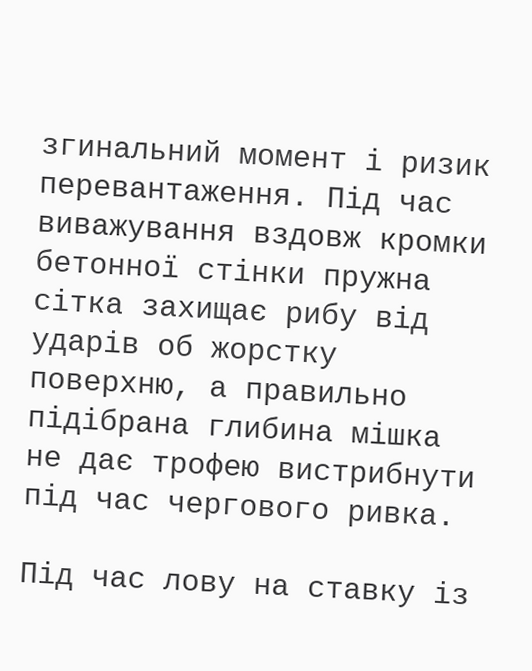згинальний момент і ризик перевантаження. Під час виважування вздовж кромки бетонної стінки пружна сітка захищає рибу від ударів об жорстку поверхню, а правильно підібрана глибина мішка не дає трофею вистрибнути під час чергового ривка.

Під час лову на ставку із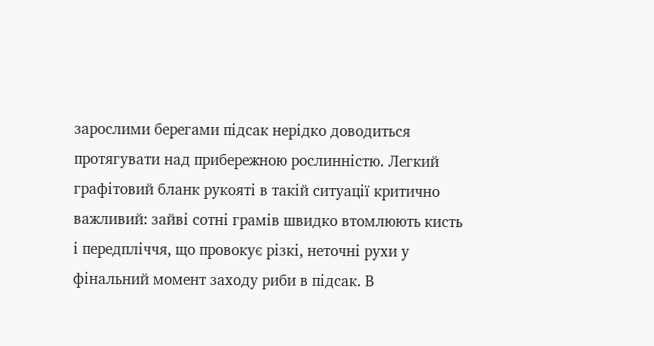зарослими берегами підсак нерідко доводиться протягувати над прибережною рослинністю. Легкий графітовий бланк рукояті в такій ситуації критично важливий: зайві сотні грамів швидко втомлюють кисть і передпліччя, що провокує різкі, неточні рухи у фінальний момент заходу риби в підсак. В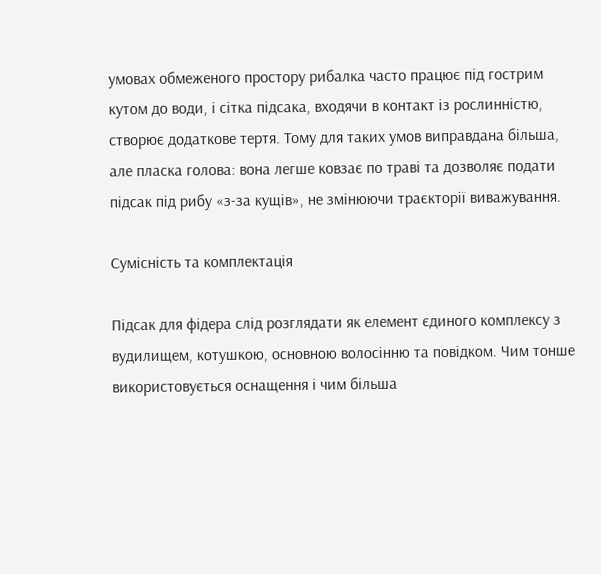умовах обмеженого простору рибалка часто працює під гострим кутом до води, і сітка підсака, входячи в контакт із рослинністю, створює додаткове тертя. Тому для таких умов виправдана більша, але пласка голова: вона легше ковзає по траві та дозволяє подати підсак під рибу «з-за кущів», не змінюючи траєкторії виважування.

Сумісність та комплектація

Підсак для фідера слід розглядати як елемент єдиного комплексу з вудилищем, котушкою, основною волосінню та повідком. Чим тонше використовується оснащення і чим більша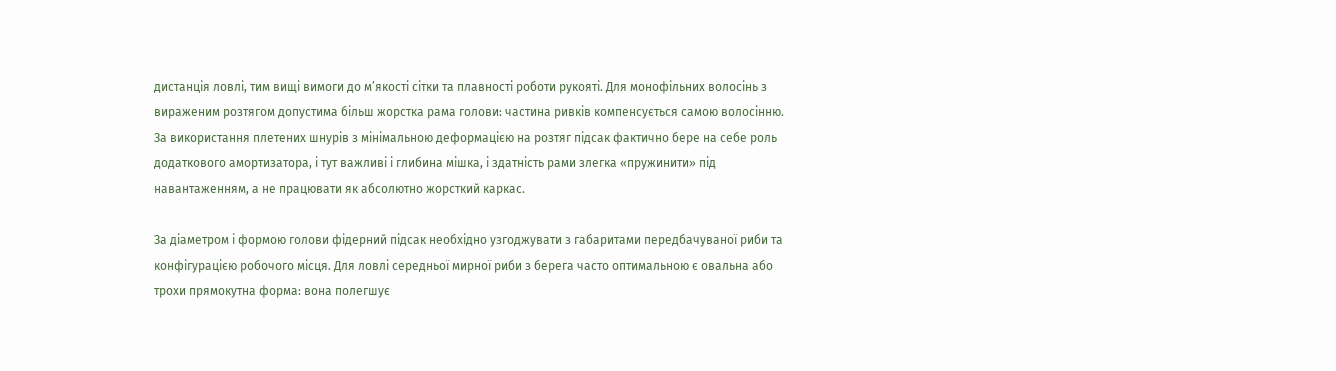дистанція ловлі, тим вищі вимоги до м’якості сітки та плавності роботи рукояті. Для монофільних волосінь з вираженим розтягом допустима більш жорстка рама голови: частина ривків компенсується самою волосінню. За використання плетених шнурів з мінімальною деформацією на розтяг підсак фактично бере на себе роль додаткового амортизатора, і тут важливі і глибина мішка, і здатність рами злегка «пружинити» під навантаженням, а не працювати як абсолютно жорсткий каркас.

За діаметром і формою голови фідерний підсак необхідно узгоджувати з габаритами передбачуваної риби та конфігурацією робочого місця. Для ловлі середньої мирної риби з берега часто оптимальною є овальна або трохи прямокутна форма: вона полегшує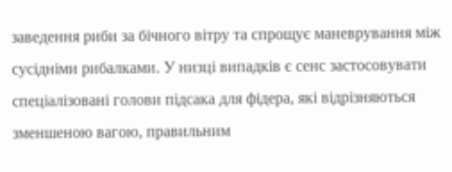заведення риби за бічного вітру та спрощує маневрування між сусідніми рибалками. У низці випадків є сенс застосовувати спеціалізовані голови підсака для фідера, які відрізняються зменшеною вагою, правильним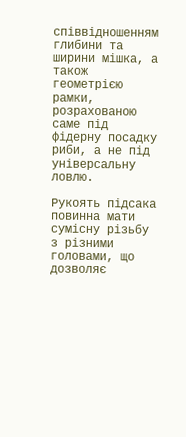співвідношенням глибини та ширини мішка, а також геометрією рамки, розрахованою саме під фідерну посадку риби, а не під універсальну ловлю.

Рукоять підсака повинна мати сумісну різьбу з різними головами, що дозволяє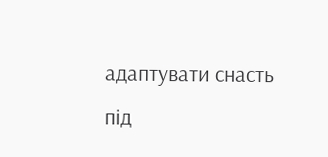адаптувати снасть під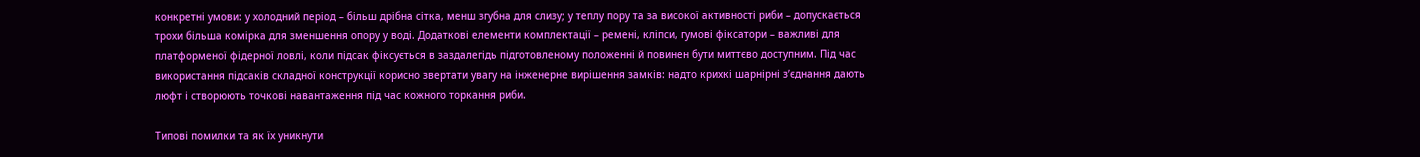конкретні умови: у холодний період – більш дрібна сітка, менш згубна для слизу; у теплу пору та за високої активності риби – допускається трохи більша комірка для зменшення опору у воді. Додаткові елементи комплектації – ремені, кліпси, гумові фіксатори – важливі для платформеної фідерної ловлі, коли підсак фіксується в заздалегідь підготовленому положенні й повинен бути миттєво доступним. Під час використання підсаків складної конструкції корисно звертати увагу на інженерне вирішення замків: надто крихкі шарнірні з’єднання дають люфт і створюють точкові навантаження під час кожного торкання риби.

Типові помилки та як їх уникнути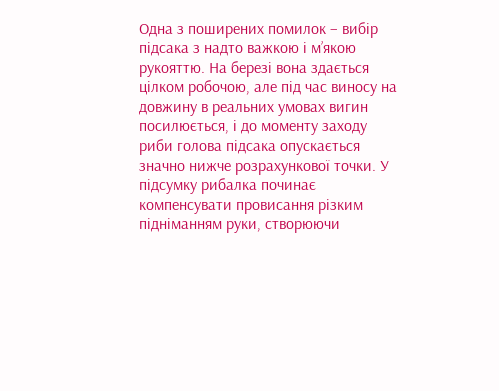Одна з поширених помилок – вибір підсака з надто важкою і м’якою рукояттю. На березі вона здається цілком робочою, але під час виносу на довжину в реальних умовах вигин посилюється, і до моменту заходу риби голова підсака опускається значно нижче розрахункової точки. У підсумку рибалка починає компенсувати провисання різким підніманням руки, створюючи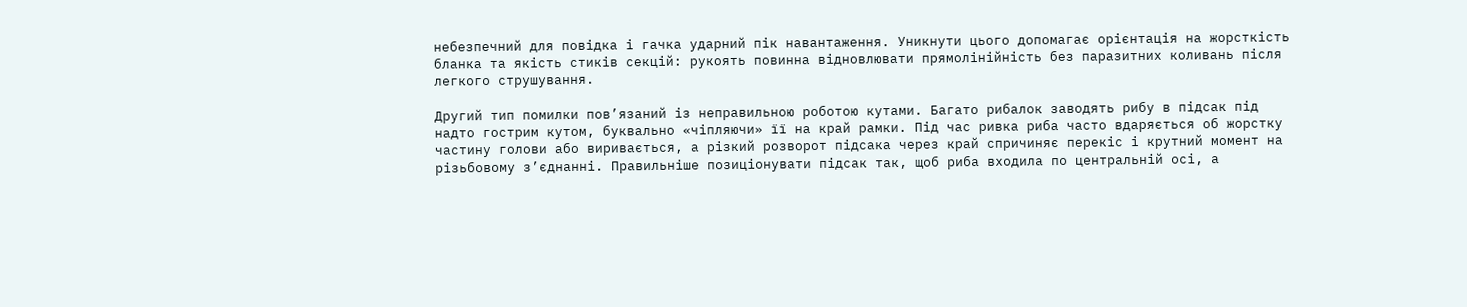небезпечний для повідка і гачка ударний пік навантаження. Уникнути цього допомагає орієнтація на жорсткість бланка та якість стиків секцій: рукоять повинна відновлювати прямолінійність без паразитних коливань після легкого струшування.

Другий тип помилки пов’язаний із неправильною роботою кутами. Багато рибалок заводять рибу в підсак під надто гострим кутом, буквально «чіпляючи» її на край рамки. Під час ривка риба часто вдаряється об жорстку частину голови або виривається, а різкий розворот підсака через край спричиняє перекіс і крутний момент на різьбовому з’єднанні. Правильніше позиціонувати підсак так, щоб риба входила по центральній осі, а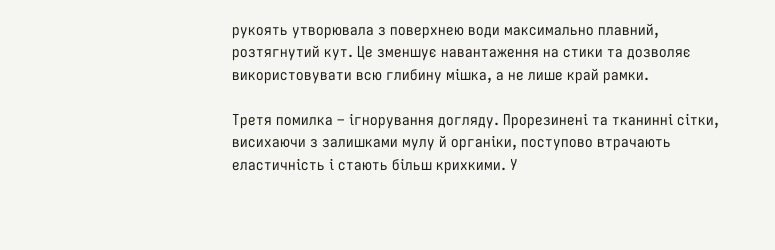рукоять утворювала з поверхнею води максимально плавний, розтягнутий кут. Це зменшує навантаження на стики та дозволяє використовувати всю глибину мішка, а не лише край рамки.

Третя помилка – ігнорування догляду. Прорезинені та тканинні сітки, висихаючи з залишками мулу й органіки, поступово втрачають еластичність і стають більш крихкими. У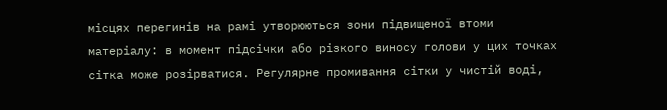місцях перегинів на рамі утворюються зони підвищеної втоми матеріалу: в момент підсічки або різкого виносу голови у цих точках сітка може розірватися. Регулярне промивання сітки у чистій воді,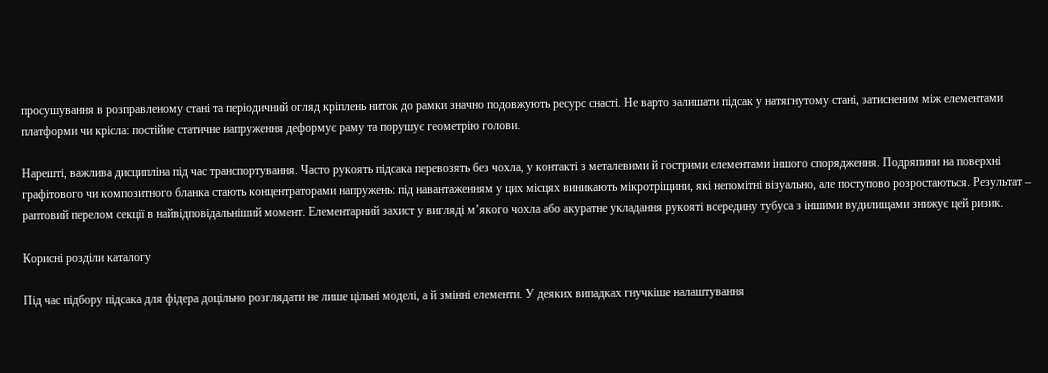просушування в розправленому стані та періодичний огляд кріплень ниток до рамки значно подовжують ресурс снасті. Не варто залишати підсак у натягнутому стані, затисненим між елементами платформи чи крісла: постійне статичне напруження деформує раму та порушує геометрію голови.

Нарешті, важлива дисципліна під час транспортування. Часто рукоять підсака перевозять без чохла, у контакті з металевими й гострими елементами іншого спорядження. Подряпини на поверхні графітового чи композитного бланка стають концентраторами напружень: під навантаженням у цих місцях виникають мікротріщини, які непомітні візуально, але поступово розростаються. Результат – раптовий перелом секції в найвідповідальніший момент. Елементарний захист у вигляді м’якого чохла або акуратне укладання рукояті всередину тубуса з іншими вудилищами знижує цей ризик.

Корисні розділи каталогу

Під час підбору підсака для фідера доцільно розглядати не лише цільні моделі, а й змінні елементи. У деяких випадках гнучкіше налаштування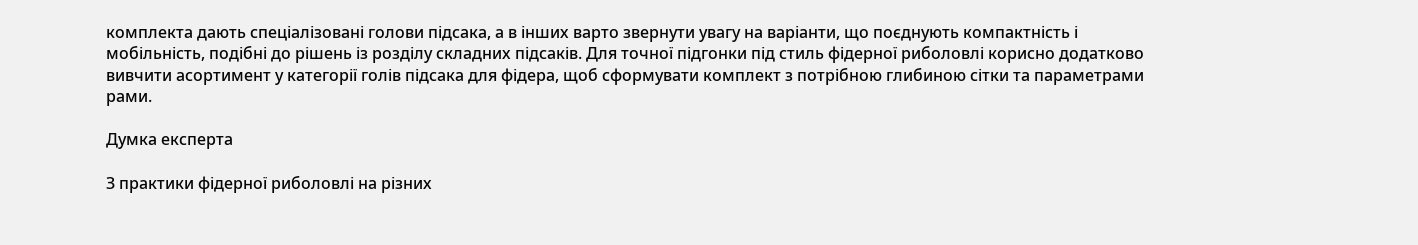комплекта дають спеціалізовані голови підсака, а в інших варто звернути увагу на варіанти, що поєднують компактність і мобільність, подібні до рішень із розділу складних підсаків. Для точної підгонки під стиль фідерної риболовлі корисно додатково вивчити асортимент у категорії голів підсака для фідера, щоб сформувати комплект з потрібною глибиною сітки та параметрами рами.

Думка експерта

З практики фідерної риболовлі на різних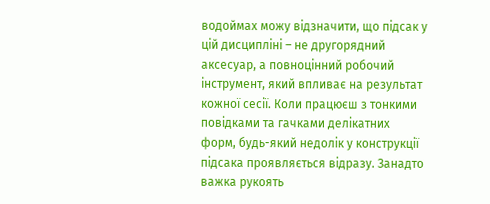водоймах можу відзначити, що підсак у цій дисципліні – не другорядний аксесуар, а повноцінний робочий інструмент, який впливає на результат кожної сесії. Коли працюєш з тонкими повідками та гачками делікатних форм, будь-який недолік у конструкції підсака проявляється відразу. Занадто важка рукоять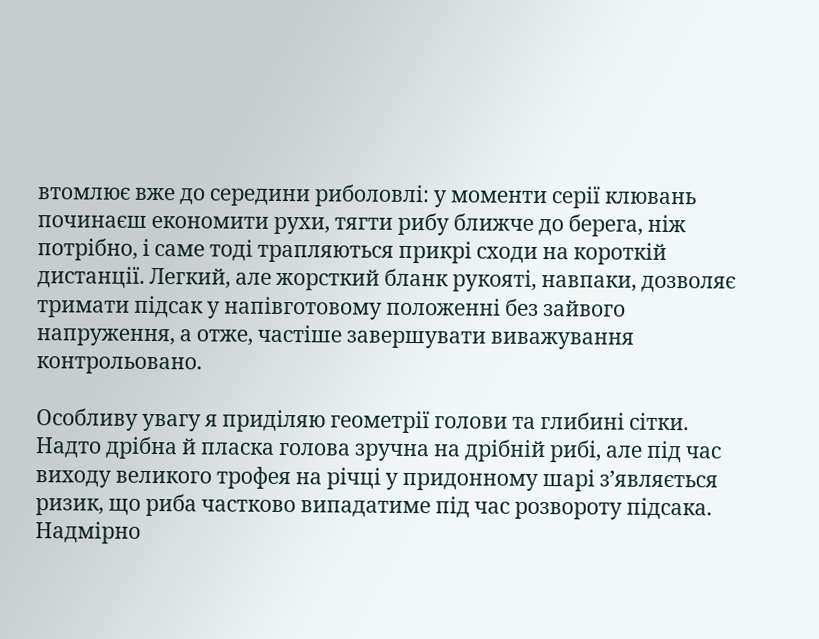втомлює вже до середини риболовлі: у моменти серії клювань починаєш економити рухи, тягти рибу ближче до берега, ніж потрібно, і саме тоді трапляються прикрі сходи на короткій дистанції. Легкий, але жорсткий бланк рукояті, навпаки, дозволяє тримати підсак у напівготовому положенні без зайвого напруження, а отже, частіше завершувати виважування контрольовано.

Особливу увагу я приділяю геометрії голови та глибині сітки. Надто дрібна й пласка голова зручна на дрібній рибі, але під час виходу великого трофея на річці у придонному шарі з’являється ризик, що риба частково випадатиме під час розвороту підсака. Надмірно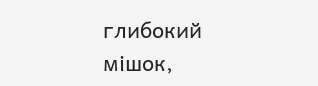глибокий мішок,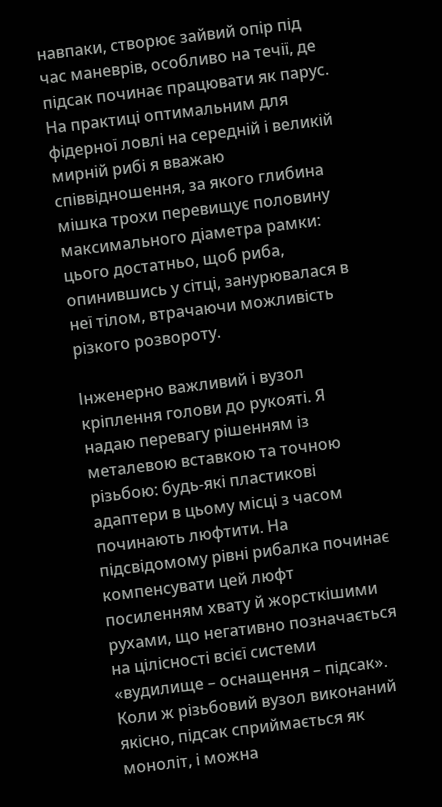навпаки, створює зайвий опір під час маневрів, особливо на течії, де підсак починає працювати як парус. На практиці оптимальним для фідерної ловлі на середній і великій мирній рибі я вважаю співвідношення, за якого глибина мішка трохи перевищує половину максимального діаметра рамки: цього достатньо, щоб риба, опинившись у сітці, занурювалася в неї тілом, втрачаючи можливість різкого розвороту.

Інженерно важливий і вузол кріплення голови до рукояті. Я надаю перевагу рішенням із металевою вставкою та точною різьбою: будь-які пластикові адаптери в цьому місці з часом починають люфтити. На підсвідомому рівні рибалка починає компенсувати цей люфт посиленням хвату й жорсткішими рухами, що негативно позначається на цілісності всієї системи «вудилище – оснащення – підсак». Коли ж різьбовий вузол виконаний якісно, підсак сприймається як моноліт, і можна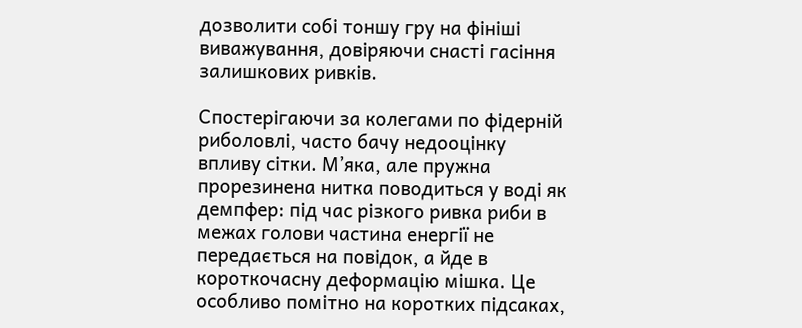дозволити собі тоншу гру на фініші виважування, довіряючи снасті гасіння залишкових ривків.

Спостерігаючи за колегами по фідерній риболовлі, часто бачу недооцінку впливу сітки. М’яка, але пружна прорезинена нитка поводиться у воді як демпфер: під час різкого ривка риби в межах голови частина енергії не передається на повідок, а йде в короткочасну деформацію мішка. Це особливо помітно на коротких підсаках,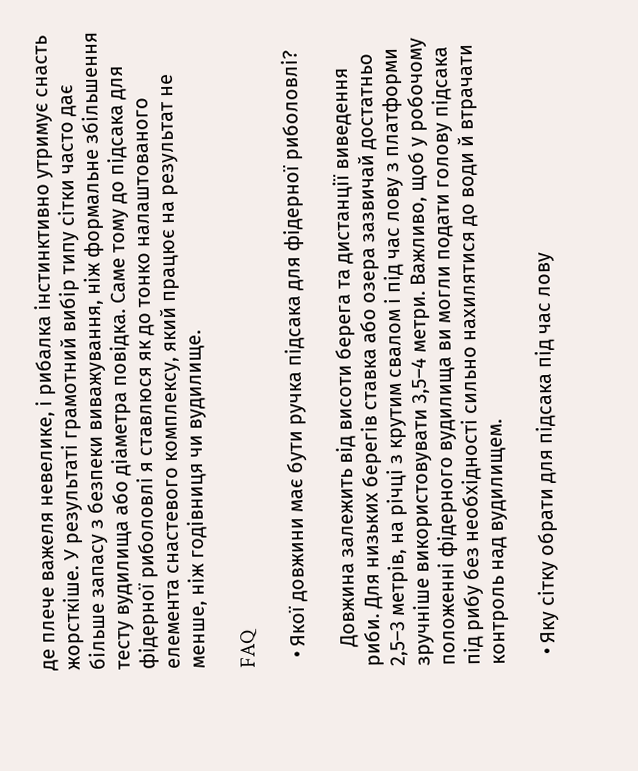де плече важеля невелике, і рибалка інстинктивно утримує снасть жорсткіше. У результаті грамотний вибір типу сітки часто дає більше запасу з безпеки виважування, ніж формальне збільшення тесту вудилища або діаметра повідка. Саме тому до підсака для фідерної риболовлі я ставлюся як до тонко налаштованого елемента снастевого комплексу, який працює на результат не менше, ніж годівниця чи вудилище.

FAQ

  • Якої довжини має бути ручка підсака для фідерної риболовлі?

    Довжина залежить від висоти берега та дистанції виведення риби. Для низьких берегів ставка або озера зазвичай достатньо 2,5–3 метрів, на річці з крутим свалом і під час лову з платформи зручніше використовувати 3,5–4 метри. Важливо, щоб у робочому положенні фідерного вудилища ви могли подати голову підсака під рибу без необхідності сильно нахилятися до води й втрачати контроль над вудилищем.

  • Яку сітку обрати для підсака під час лову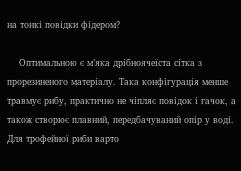на тонкі повідки фідером?

    Оптимальною є м’яка дрібноячеїста сітка з прорезиненого матеріалу. Така конфігурація менше травмує рибу, практично не чіпляє повідок і гачок, а також створює плавний, передбачуваний опір у воді. Для трофейної риби варто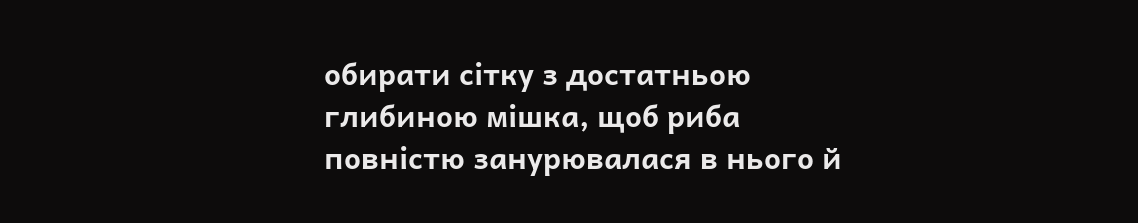обирати сітку з достатньою глибиною мішка, щоб риба повністю занурювалася в нього й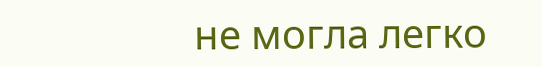не могла легко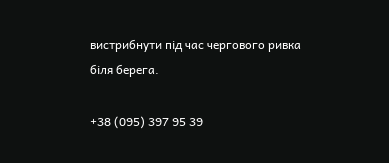вистрибнути під час чергового ривка біля берега.

+38 (095) 397 95 39